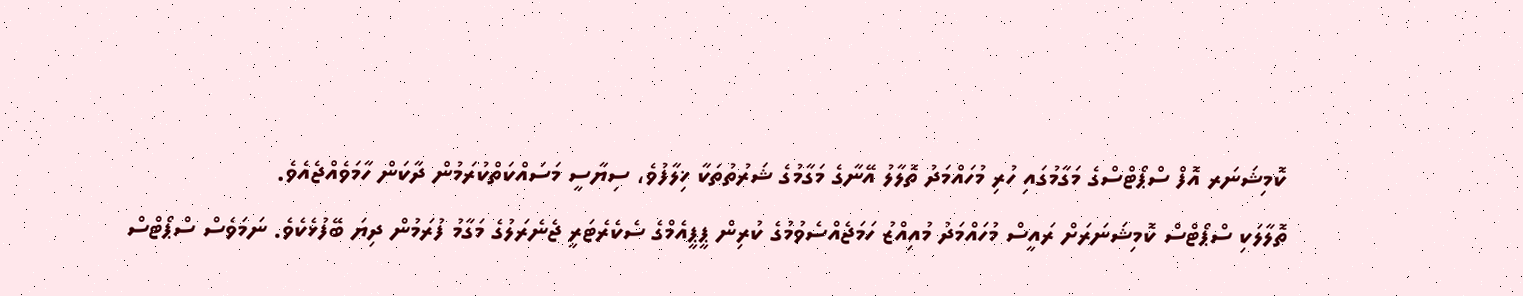ކޮމިޝަނަރ އޮފް ސްޕޯޓްސްގެ މަގާމުގައި ހުރި މުހައްމަދު ތޮލާލު އޭނާގެ މަގާމުގެ ޝަރުތުތަކާ ޚިލާފުވެ، ސިޔާސީ މަސައްކަތްކުރަމުން ދާކަން ހާމަވެއްޖެއެވެ.
ތޮލާލަކި ސްޕޯޓްސް ކޮމިޝަނަރަށް ރައީސް މުހައްމަދު މުއިއްޒު ހަމަޖެއްސެވުމުގެ ކުރިން ޕީޕީއެމްގެ ސެކެރެޓަރީ ޖެނެރަލުގެ މަގާމު ފުރަމުން ދިޔަ ބޭފުޅެކެވެ. ނަމަވެސް ސްޕޯޓްސް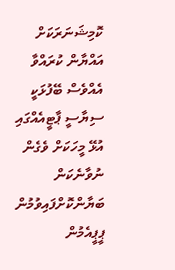ކޮމިޝަނަރަކަށް އައްޔާން ކުރައްވާ އެއްވެސް ބޭފުޅަކީ ސިޔާސީ ޕާޓީއެއްގައި އުޅޭ މީހަކަށް ވެގެން ނުވާނެކަން ބަޔާންކޮށްފައިވުމުން ޕީޕީއެމުން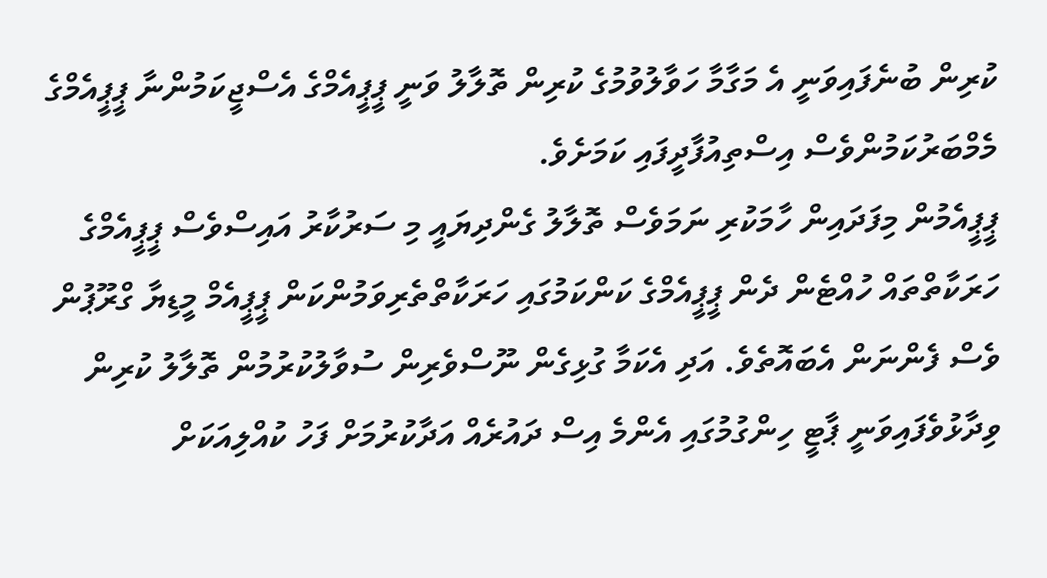ކުރިން ބުނެފައިވަނީ އެ މަގާމާ ހަވާލުވުމުގެ ކުރިން ތޮލާލު ވަނީ ޕީޕީއެމްގެ އެސްޖީކަމުންނާ ޕީޕީއެމްގެ މެމްބަރުކަމުންވެސް އިސްތިއުފާދީފައި ކަމަށެވެ.
ޕީޕީއެމުން މިފަދައިން ހާމަކުރި ނަމަވެސް ތޮލާލު ގެންދިޔައީ މި ސަރުކާރު އައިސްވެސް ޕީޕީއެމްގެ ހަރަކާތްތައް ހުއްޓެން ދެން ޕީޕީއެމްގެ ކަންކަމުގައި ހަރަކާތްތެރިވަމުންކަން ޕީޕީއެމް މީޑިޔާ ގްރޫޕުން ވެސް ފެންނަން އެބައޮތެވެ. އަދި އެކަމާ ގުޅިގެން ނޫސްވެރިން ސުވާލުކުރުމުން ތޮލާލު ކުރިން ވިދާޅުވެފައިވަނީ ޕާޓީ ހިންގުމުގައި އެންމެ އިސް ދައުރެއް އަދާކުރުމަށް ފަހު ކުއްލިއަކަށް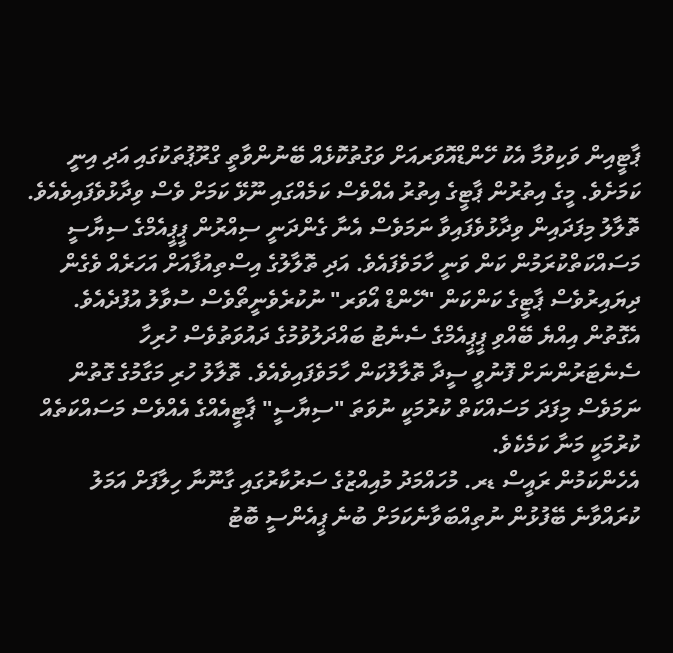ޕާޓީއިން ވަކިވުމާ އެކު ހޭންޑްއޮވަރއަށް ވަގުތުކޮޅެއް ބޭނުންވާތީ ގްރޫޕުތަކުގައި އަދި އިނީ ކަމަށެވެ. މީގެ އިތުރުން ޕާޓީގެ އިތުރު އެއްވެސް ކަމެއްގައި ނޫޅޭ ކަމަށް ވެސް ވިދާޅުވެފައިވެއެވެ.
ތޮލާލު މިފަދައިން ވިދާޅުވެފައިވާ ނަމަވެސް އެނާ ގެންދަނީ ސިއްރުން ޕީޕީއެމްގެ ސިޔާސީ މަސައްކަތްކުރަމުން ކަން ވަނީ ހާމަވެފައެވެ. އަދި ތޮލާލުގެ އިސްތިއުފާއަށް އަހަރެއް ވެގެން ދިޔައިރުވެސް ޕާޓީގެ ކަންކަން "ހޭންޑް އޯވަރ" ނުކުރެވެނީތޯވެސް ސުވާލު އުފުދެއެވެ.
އެގޮތުން އިއްޔެ ބޭއްވި ޕީޕީއެމްގެ ސެނެޓު ބައްދަލުވުމުގެ ދައުވަތުވެސް ހުރިހާ ސެނެޓަރުންނަށް ފޮނުވީ ސީދާ ތޮލާލުކަން ހާމަވެފައިވެއެވެ. ތޮލާލު ހުރި މަގާމުގެ ގޮތުން ނަމަވެސް މިފަދަ މަސައްކަތް ކުރުމަކީ ނުވަތަ "ސިޔާސީ" ޕާޓީއެއްގެ އެއްވެސް މަސައްކަތެއް ކުރުމަކީ މަނާ ކަމެކެވެ.
އެހެންކަމުން ރައީސް ޑރ. މުހައްމަދު މުއިއްޒުގެ ސަރުކާރުގައި ގާނޫނާ ހިލާފަށް އަމަލު ކުރައްވާނެ ބޭފުޅުން ނުތިއްބަވާނެކަމަށް ބުނެ ޕީއެންސީ ބޮޓު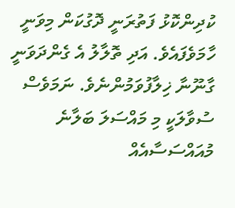ކުދިންކޮޅު ފަތުރަނީ ދޮގުކަން މިވަނީ ހާމަވެފައެވެ. އަދި ތޮލާލު އެ ގެންދަވަނީ ގާނޫނާ ޚިލާފުވަމުންނެވެ. ނަމަވެސް ސުވާލަކީ މި މައްސަލަ ބަލާނެ މުއައްސަސާއެއް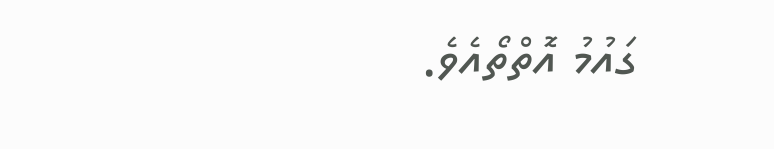ގައުމު އޮތްތޯއެވެ.